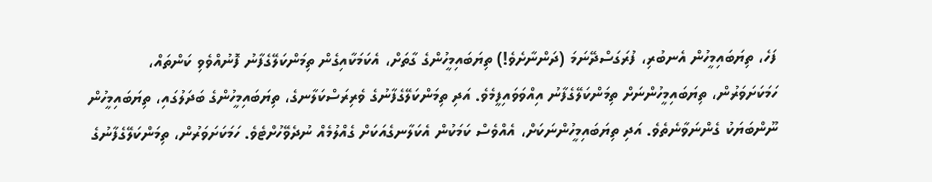ފަހެ، ތިޔަބައިމީހުން އެނބުރި، ފުރަގަސްދޭނަމަ (ދަންނާށެވެ!) ތިޔަބައިމީހުންގެ ގާތަށް، އެކަމަކާއިގެން ތިމަންކަލޭގެފާނު ފޮނުއްވެވި ކަންތައް، ހަމަކަށަވަރުން، ތިޔަބައިމީހުންނަށް ތިމަންކަލޭގެފާނު އިއްވަވައިފީމެވެ. އަދި ތިމަންކަލޭގެފާނުގެ ވެރިރަސްކަލާނގެ، ތިޔަބައިމީހުންގެ ބަދަލުގައި، ތިޔަބައިމީހުން ނޫންބަޔަކު ގެންނަވާނެތެވެ. އަދި ތިޔަބައިމީހުންނަކަށް، އެއްވެސް ކަމަކުން އެކަލާނގެއަކަށް ގެއްލުމެއް ނުދެވޭހުށްޓެވެ. ހަމަކަށަވަރުން، ތިމަންކަލޭގެފާނުގެ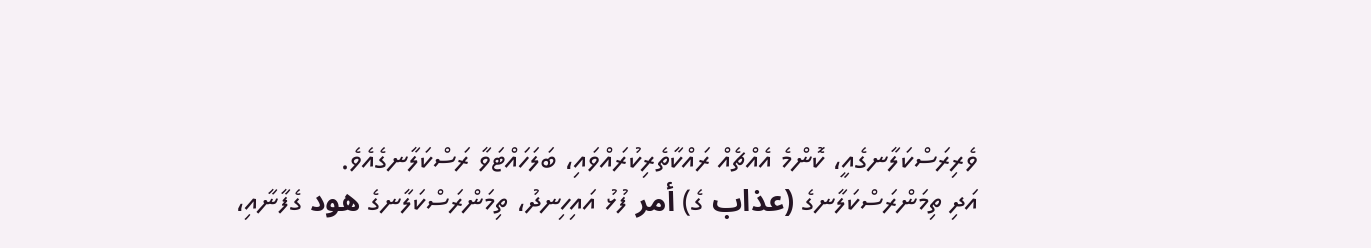ވެރިރަސްކަލާނގެއީ، ކޮންމެ އެއްޗެއް ރައްކާތެރިކުރައްވައި، ބަލަހައްޓަވާ ރަސްކަލާނގެއެވެ.
އަދި ތިމަންރަސްކަލާނގެ (عذاب ގެ) أمر ފުޅު އައިހިނދު، ތިމަންރަސްކަލާނގެ هود ގެފާނާއި،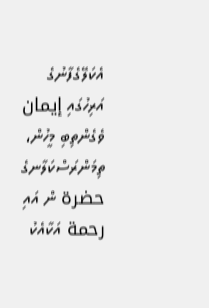އެކަލޭގެފާނުގެ އަރިހުގައި إيمان ވެގެންތިބި މީހުން، ތިމަންރަސްކަލާނގެ حضرة ން އައި رحمة އަކާއެކު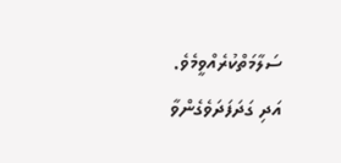ސަލާމަތްކުރެއްވީމެވެ. އަދި ގަދަފަދަވެގެންވާ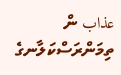عذاب ން ތިމަންރަސްކަލާނގެ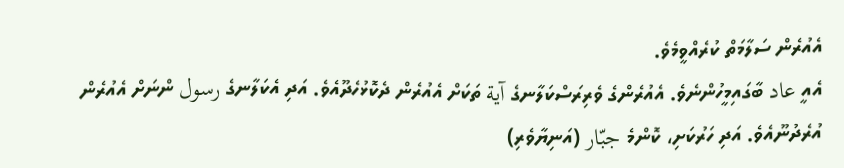އެއުރެން ސަލާމަތް ކުރެއްވީމެވެ.
އެއީ عاد ބާގައިމީހުންނެވެ. އެއުރެންގެ ވެރިރަސްކަލާނގެ آية ތަކަށް އެއުރެން ދެކޮޅުހެދޫއެވެ. އަދި އެކަލާނގެ رسول ންނަށް އެއުރެން އުރެދުނޫއެވެ. އަދި ހަރުކަށި، ކޮންމެ جبّار (އަނިޔާވެރި)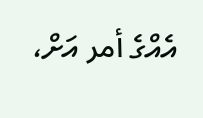އެއްގެ أمر އަށް،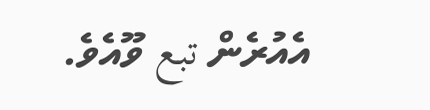އެއުރެން تبع ވޫއެވެ.